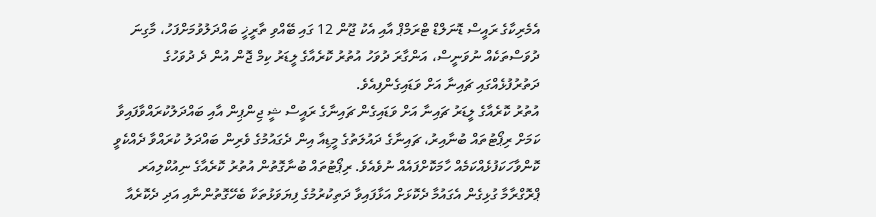އެމެރިކާގެ ރައީސް ޑޮނަލްޑް ޓްރަމްޕް އާއި އެކު ޖޫން 12 ގައި ބޭއްވި ތާރީޚީ ބައްދަލުވުމަށްފަހު، މާގިނަ ދުވަސްތަކެއް ނުވަނީސް، އަންގާރަ ދުވަހު އުތުރު ކޮރެއާގެ ލީޑަރު ކިމް ޖޮން އުން ދެ ދުވަހުގެ ދަތުރުފުޅެއްގައި ޗައިނާ އަށް ވަޑައިގެންފިއެވެ.
އުތުރު ކޮރެއާގެ ލީޑަރު ޗައިނާ އަށް ވަޑައިގެން ޗައިނާގެ ރައީސް ޝީ ޖިންޕިން އާއި ބައްދަލުކުރައްވާފައިވާ ކަމަށް ރިޕޯޓުތައް ބުނާއިރު، ޗައިނާގެ ދައުލަތުގެ މީޑިއާ އިން ދެގައުމުގެ ވެރިން ބައްދަލު ކުރައްވާ ދެއްކެވީ ކޮންވާހަކަފުޅެއްކަމެއް ހާމަކޮށްފައެއް ނުވެއެވެ. ރިޕޯޓުތައް ބުނާގޮތުން އުތުރު ކޮރެއާގެ ނިއުކްލިއަރ ޕްރޮގްރާމާ ގުޅިގެން އެގައުމާ ދެކޮޅަށް އަޅާފައިވާ ދަތިކުރުމުގެ ފިޔަވަޅުތަކާ ބެހޭގޮތުންނާއި އަދި ދެކޮރެއާ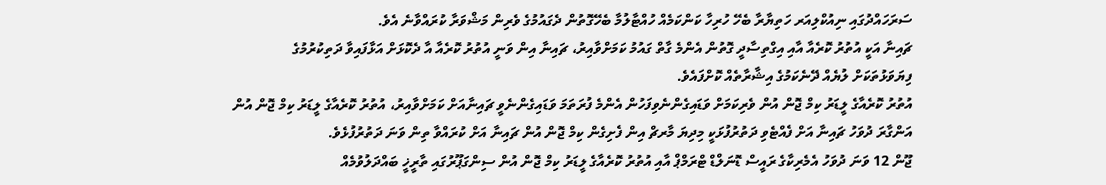ސަރަހައްދުގައި ނިއުކްލިއަރ ހަތިޔާރާ ބެހޭ ހުރިހާ ކަންކަމެއް ހުއްޓާލުމާ ބެހޭގޮތުން ދެގައުމުގެ ވެރިން މަޝްވަރާ ކުރައްވާނެ އެވެ.
ޗައިނާ އަކީ އުތުރު ކޮރެއާ އާއި އިގްތިސާދީ ގޮތުން އެންމެ ގާތް ގައުމު ކަމަށްވާއިރު، ޗައިނާ އިން ވަނީ އުތުރު ކޮރެއާ އާ ދެކޮޅަށް އަޅާފައިވާ ދަތިކުރުމުގެ ފިޔަވަޅުތަކަށް ލުޔެއް ދޭނެކަމުގެ އިޝާރާތެއް ކޮށްފައެވެ.
އުތުރު ކޮރެއާގެ ލީޑަރު ކިމް ޖޮން އުން ވެރިކަމަށް ވަޑައިގެންނެވިފަހުން އެންމެ ފުރަތަމަ ވަޑައިގެންނެވީ ޗައިނާއަށް ކަމަށްވާއިރު، އުތުރު ކޮރެއާގެ ލީޑަރު ކިމް ޖޮން އުން އަންގާރަ ދުވަހު ޗައިނާ އަށް ފެއްޓެވި ދަތުރުފުޅަކީ މިދިޔަ މާރޗް އިން ފެށިގެން ކިމް ޖޮން އުން ޗައިނާ އަށް ކުރައްވާ ތިން ވަނަ ދަތުރުފުޅެވެ.
ޖޫން 12 ވަނަ ދުވަހު އެމެރިކާގެ ރައީސް ޑޮނަލްޑް ޓްރަމްޕް އާއި އުތުރު ކޮރެއާގެ ލީޑަރު ކިމް ޖޮން އުން ސިންގަޕޫރުގައި ތާރީޚީ ބައްދަލުވުމެއް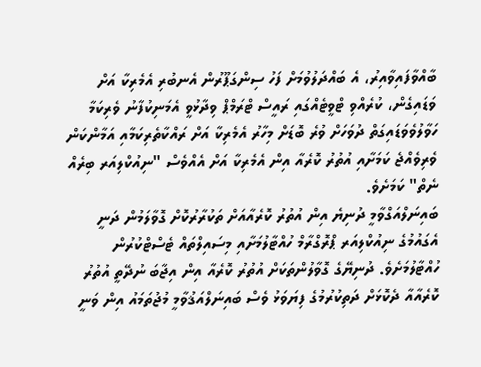ބާއްވާފައިވާއިރު، އެ ބައްދަލުވުމަށް ފަހު ސިންގަޕޫރުން އެނބުރި އެމެރިކާ އަށް ވަޑައިގެން، ކުރެއްވި ޓްވީޓެއްގައި ރައީސް ޓްރަމްޕް ވިދާޅުވީ އެމަނިކުފާނު ވެރިކަމާ ހަވާލުވެވަޑައިގަތް ދުވަހަށް ވުރެ ބޮޑަށް މިހާރު އެމެރިކާ އަށް ރައްކާތެރިކަމާއި އަމާންކަން ވެރިވެއްޖެ ކަމަށާއި އުތުރު ކޮރެއާ އިން އެމެރިކާ އަށް އެއްވެސް "ނިއުކްލިއަރ ބިރެއް ނެތް" ކަމަށެވެ.
ބައިނަލްއަގްވާމީ ދުނިޔެ އިން އުތުރު ކޮރެއާއަށް ތަކުރާރުކޮށް ގޮވާލަމުން ދަނީ އެގައުމުގެ ނިއުކްލިއަރ ޕްރޮގްރާމް ހުއްޓާލުމަށާއި މިސައިލްތައް ޓެސްޓްކުރުން ހުއްޓާލުމަށެވެ. ދުނިޔޭގެ ގޮވާލުންތަކަށް އުތުރު ކޮރެއާ އިން އިޖާބަ ނުދޭތީ އުތުރު ކޮރެއާއާ ދެކޮޅަށް ދަތިކުރުމުގެ ފިޔަވަޅު ވެސް ބައިނަލްއަޤުވާމީ މުޖުތަމައު އިން ވަނީ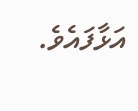އަޅާފައެވެ.